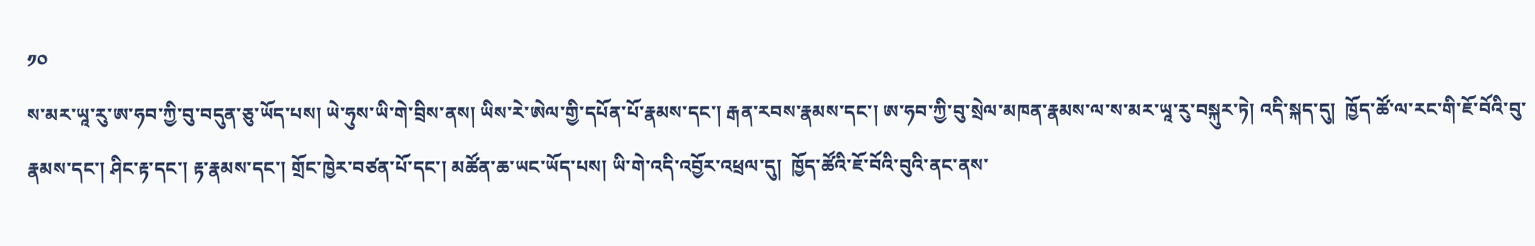༡༠
ས་མར་ཡཱ་རུ་ཨ་ཧབ་ཀྱི་བུ་བདུན་ཅུ་ཡོད་པས། ཡེ་ཧུས་ཡི་གེ་བྲིས་ནས། ཡིས་རེ་ཨེལ་གྱི་དཔོན་པོ་རྣམས་དང་། རྒན་རབས་རྣམས་དང་། ཨ་ཧབ་ཀྱི་བུ་སྲེལ་མཁན་རྣམས་ལ་ས་མར་ཡཱ་རུ་བསྐུར་ཏེ། འདི་སྐད་དུ།  ཁྱོད་ཚོ་ལ་རང་གི་ཇོ་བོའི་བུ་རྣམས་དང་། ཤིང་རྟ་དང་། རྟ་རྣམས་དང་། གྲོང་ཁྱེར་བཙན་པོ་དང་། མཚོན་ཆ་ཡང་ཡོད་པས། ཡི་གེ་འདི་འབྱོར་འཕྲལ་དུ།  ཁྱོད་ཚོའི་ཇོ་བོའི་བུའི་ནང་ནས་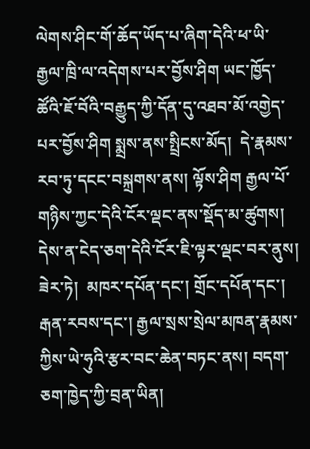ལེགས་ཤིང་གོ་ཆོད་ཡོད་པ་ཞིག་དེའི་ཕ་ཡི་རྒྱལ་ཁྲི་ལ་འདེགས་པར་བྱོས་ཤིག ཡང་ཁྱོད་ཚོའི་ཇོ་བོའི་བརྒྱུད་ཀྱི་དོན་དུ་འཐབ་མོ་འགྱེད་པར་བྱོས་ཤིག སྨྲས་ནས་སྤྲིངས་མོད།  དེ་རྣམས་རབ་ཏུ་དངང་བསྐྲགས་ནས། ལྟོས་ཤིག རྒྱལ་པོ་གཉིས་ཀྱང་དེའི་ངོར་ལྡང་ནས་སྡོད་མ་ཚུགས། དེས་ན་ངེད་ཅག་དེའི་ངོར་ཇི་ལྟར་ལྡང་བར་ནུས། ཟེར་ཏེ།  མཁར་དཔོན་དང་། གྲོང་དཔོན་དང་། རྒན་རབས་དང་། རྒྱལ་སྲས་སྲེལ་མཁན་རྣམས་ཀྱིས་ཡེ་ཧུའི་རྩར་བང་ཆེན་བཏང་ནས། བདག་ཅག་ཁྱེད་ཀྱི་བྲན་ཡིན།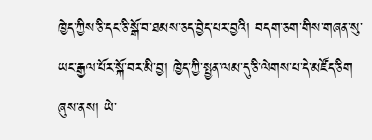ཁྱེད་ཀྱིས་ཅི་དང་ཅི་སྒོ་བ་ཐམས་ཅད་བྱེད་པར་བྱའི། བདག་ཅག་གིས་གཞན་སུ་ཡང་རྒྱལ་པོར་སྐོ་བར་མི་བྱ། ཁྱེད་ཀྱི་སྤྱན་ལམ་དུ་ཅི་ལེགས་པ་དེ་མཛོད་ཅིག ཞུས་ནས། ཡེ་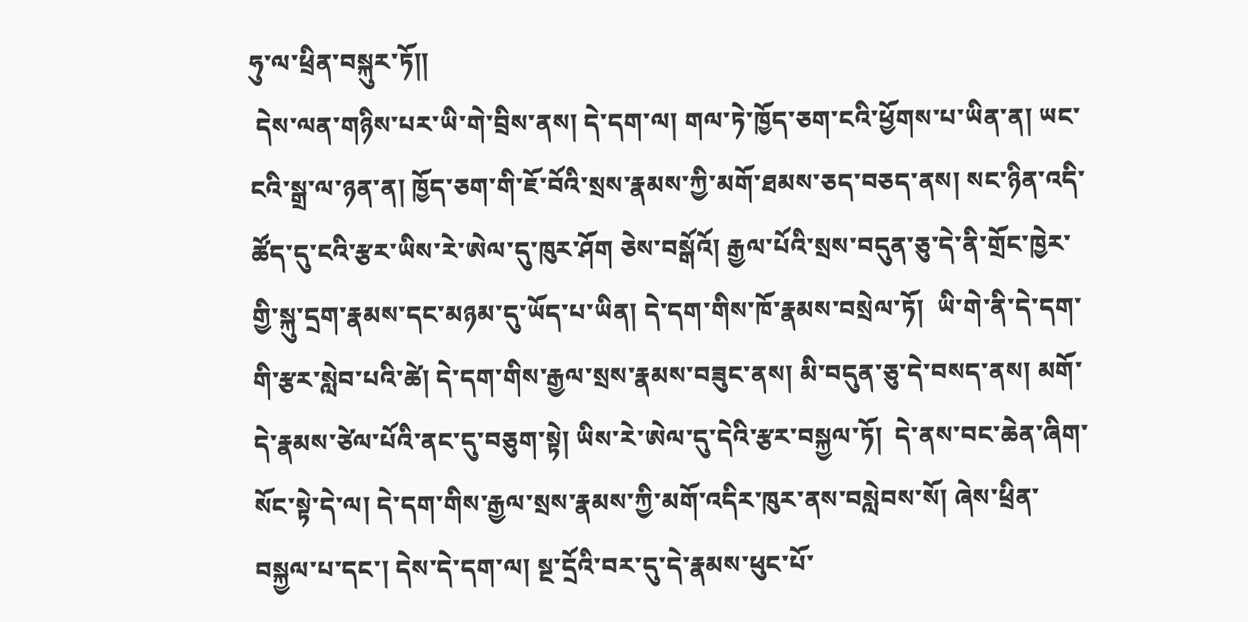ཧུ་ལ་ཕྲིན་བསྐུར་ཏོ༎
 དེས་ལན་གཉིས་པར་ཡི་གེ་བྲིས་ནས། དེ་དག་ལ། གལ་ཏེ་ཁྱོད་ཅག་ངའི་ཕྱོགས་པ་ཡིན་ན། ཡང་ངའི་སྒྲ་ལ་ཉན་ན། ཁྱོད་ཅག་གི་ཇོ་བོའི་སྲས་རྣམས་ཀྱི་མགོ་ཐམས་ཅད་བཅད་ནས། སང་ཉིན་འདི་ཚོད་དུ་ངའི་རྩར་ཡིས་རེ་ཨེལ་དུ་ཁུར་ཤོག ཅེས་བསྒོའོ། རྒྱལ་པོའི་སྲས་བདུན་ཅུ་དེ་ནི་གྲོང་ཁྱེར་གྱི་སྐུ་དྲག་རྣམས་དང་མཉམ་དུ་ཡོད་པ་ཡིན། དེ་དག་གིས་ཁོ་རྣམས་བསྲེལ་ཏོ།  ཡི་གེ་ནི་དེ་དག་གི་རྩར་སླེབ་པའི་ཚེ། དེ་དག་གིས་རྒྱལ་སྲས་རྣམས་བཟུང་ནས། མི་བདུན་ཅུ་དེ་བསད་ནས། མགོ་དེ་རྣམས་ཙེལ་པོའི་ནང་དུ་བཅུག་སྟེ། ཡིས་རེ་ཨེལ་དུ་དེའི་རྩར་བསྐྱལ་ཏོ།  དེ་ནས་བང་ཆེན་ཞིག་སོང་སྟེ་དེ་ལ། དེ་དག་གིས་རྒྱལ་སྲས་རྣམས་ཀྱི་མགོ་འདིར་ཁུར་ནས་བསླེབས་སོ། ཞེས་ཕྲིན་བསྐྱལ་པ་དང་། དེས་དེ་དག་ལ། སྔ་དྲོའི་བར་དུ་དེ་རྣམས་ཕུང་པོ་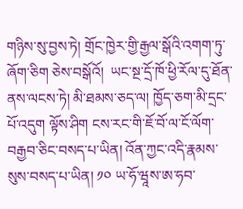གཉིས་སུ་བྱས་ཏེ། གྲོང་ཁྱེར་གྱི་རྒྱལ་སྒོའི་འགག་ཏུ་ཞོག་ཅིག ཅེས་བསྒོའོ།  ཡང་སྔ་དྲོ་ཁོ་ཕྱི་རོལ་དུ་ཐོན་ནས་ལངས་ཏེ། མི་ཐམས་ཅད་ལ། ཁྱོད་ཅག་མི་དྲང་པོ་འདུག ལྟོས་ཤིག ངས་རང་གི་ཇོ་བོ་ལ་ངོ་ལོག་བརྒྱབ་ཅིང་བསད་པ་ཡིན། འོན་ཀྱང་འདི་རྣམས་སུས་བསད་པ་ཡིན། ༡༠ ཡ་ཧོ་ཝཱས་ཨ་ཧབ་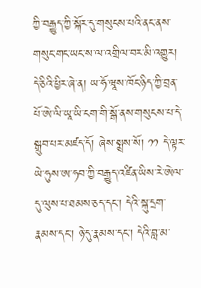ཀྱི་བརྒྱུད་ཀྱི་སྐོར་དུ་གསུངས་པའི་ནང་ནས་གསུང་གང་ཡང་ས་ལ་འགྲིལ་བར་མི་འགྱུར། དེ་ཅིའི་ཕྱིར་ཞེ་ན། ཡ་ཧོ་ཝཱས་ཁོང་ཉིད་ཀྱི་བྲན་པོ་ཨེ་ལི་ཡཱ་ཡི་ངག་གི་སྒོ་ནས་གསུངས་པ་དེ་སྒྲུབ་པར་མཛད་དོ། ཞེས་སྨྲས་སོ། ༡༡ དེ་ལྟར་ཡེ་ཧུས་ཨ་ཧབ་ཀྱི་བརྒྱུད་འཛིན་ཡིས་རེ་ཨེལ་དུ་ལུས་པ་ཐམས་ཅད་དང་། དེའི་སྐུ་དྲག་རྣམས་དང་། ཉེ་དུ་རྣམས་དང་། དེའི་བླ་མ་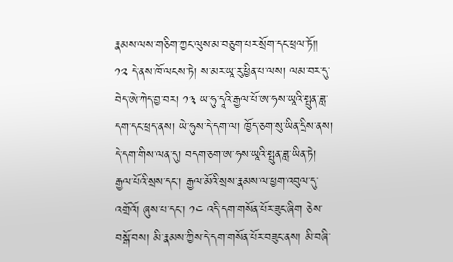རྣམས་ལས་གཅིག་ཀྱང་ལུས་མ་བཅུག་པར་སྲོག་དང་ཕྲལ་ཏོ༎
༡༢ དེ་ནས་ཁོ་ལངས་ཏེ། ས་མར་ཡཱ་རུ་ཕྱིན་པ་ལས། ལམ་བར་དུ་བེད་ཨེ་ཀེད་བྱ་བར། ༡༣ ཡ་ཧུ་དཱའི་རྒྱལ་པོ་ཨ་ཧས་ཡཱའི་སྤུན་ཟླ་དག་དང་ཕྲད་ནས། ཡེ་ཧུས་དེ་དག་ལ། ཁྱོད་ཅག་སུ་ཡིན་དྲིས་ནས། དེ་དག་གིས་ལན་དུ། བདག་ཅག་ཨ་ཧས་ཡཱའི་སྤུན་ཟླ་ཡིན་ཏེ། རྒྱལ་པོའི་སྲས་དང་། རྒྱལ་མོའི་སྲས་རྣམས་ལ་ཕྱག་འབུལ་དུ་འགྲོའོ། ཞུས་པ་དང་། ༡༤ འདི་དག་གསོན་པོར་ཟུང་ཞིག ཅེས་བསྒོ་བས། མི་རྣམས་ཀྱིས་དེ་དག་གསོན་པོར་བཟུང་ནས། མི་བཞི་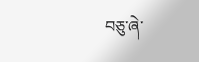བཅུ་ཞེ་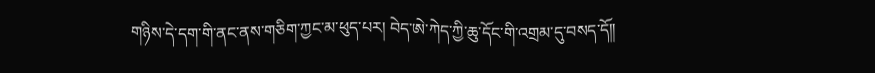གཉིས་དེ་དག་གི་ནང་ནས་གཅིག་ཀྱང་མ་ཕུད་པར། བེད་ཨེ་ཀེད་ཀྱི་ཆུ་དོང་གི་འགྲམ་དུ་བསད་དོ༎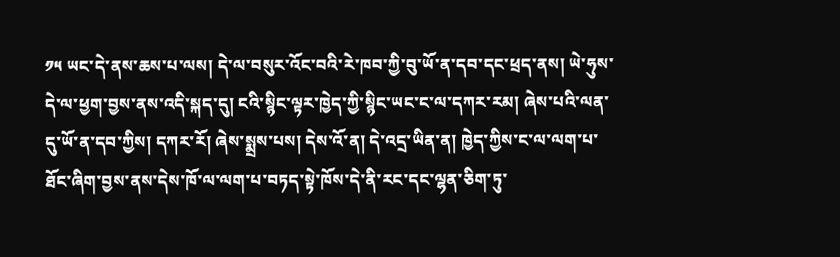༡༥ ཡང་དེ་ནས་ཆས་པ་ལས། དེ་ལ་བསུར་འོང་བའི་རེ་ཁབ་ཀྱི་བུ་ཡོ་ན་དབ་དང་ཕྲད་ནས། ཡེ་ཧུས་དེ་ལ་ཕྱག་བྱས་ནས་འདི་སྐད་དུ། ངའི་སྙིང་ལྟར་ཁྱེད་ཀྱི་སྙིང་ཡང་ང་ལ་དཀར་རམ། ཞེས་པའི་ལན་དུ་ཡོ་ན་དབ་ཀྱིས། དཀར་རོ། ཞེས་སྨྲས་པས། དེས་འོ་ན། དེ་འདྲ་ཡིན་ན། ཁྱེད་ཀྱིས་ང་ལ་ལག་པ་ཐོང་ཞིག་བྱས་ནས་དེས་ཁོ་ལ་ལག་པ་བཏད་སྟེ་ཁོས་དེ་ནི་རང་དང་ལྷན་ཅིག་ཏུ་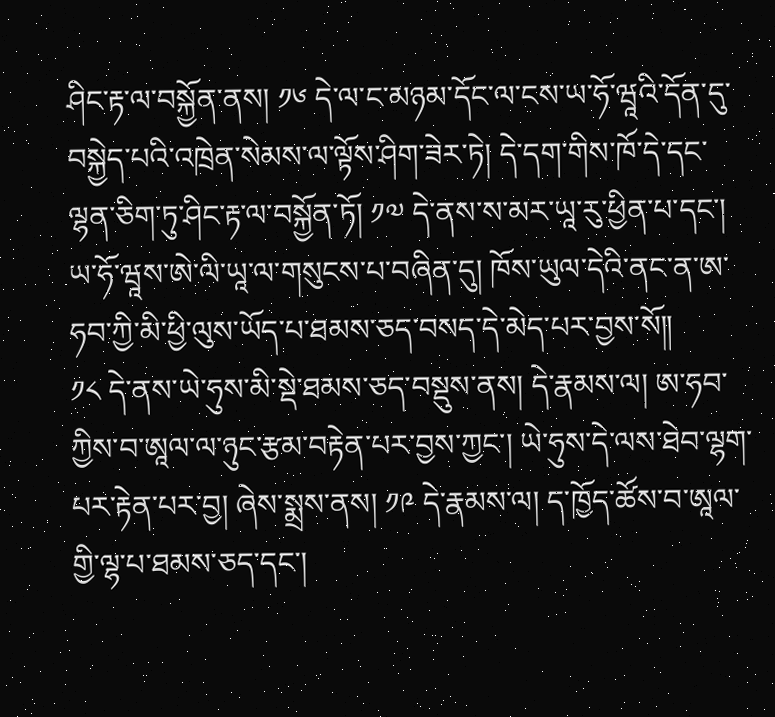ཤིང་རྟ་ལ་བསྐྱོན་ནས། ༡༦ དེ་ལ་ང་མཉམ་དོང་ལ་ངས་ཡ་ཧོ་ཝཱའི་དོན་དུ་བསྐྱེད་པའི་འཁྲེན་སེམས་ལ་ལྟོས་ཤིག་ཟེར་ཏེ། དེ་དག་གིས་ཁོ་དེ་དང་ལྷན་ཅིག་ཏུ་ཤིང་རྟ་ལ་བསྐྱོན་ཏོ། ༡༧ དེ་ནས་ས་མར་ཡཱ་རུ་ཕྱིན་པ་དང་། ཡ་ཧོ་ཝཱས་ཨེ་ལི་ཡཱ་ལ་གསུངས་པ་བཞིན་དུ། ཁོས་ཡུལ་དེའི་ནང་ན་ཨ་ཧབ་ཀྱི་མི་ཕྱི་ལུས་ཡོད་པ་ཐམས་ཅད་བསད་དེ་མེད་པར་བྱས་སོ༎
༡༨ དེ་ནས་ཡེ་ཧུས་མི་སྡེ་ཐམས་ཅད་བསྡུས་ནས། དེ་རྣམས་ལ། ཨ་ཧབ་ཀྱིས་བ་ཨཱལ་ལ་ཉུང་རྩམ་བརྟེན་པར་བྱས་ཀྱང་། ཡེ་ཧུས་དེ་ལས་ཐེབ་ལྷག་པར་རྟེན་པར་བྱ། ཞེས་སྨྲས་ནས། ༡༩ དེ་རྣམས་ལ། ད་ཁྱོད་ཚོས་བ་ཨཱལ་གྱི་ལྷ་པ་ཐམས་ཅད་དང་།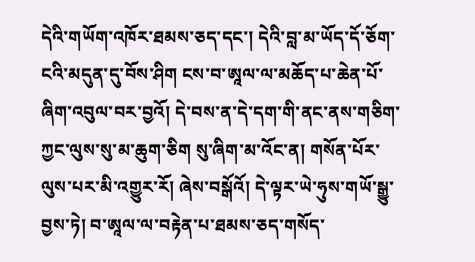དེའི་གཡོག་འཁོར་ཐམས་ཅད་དང་། དེའི་བླ་མ་ཡོད་དོ་ཅོག་ངའི་མདུན་དུ་བོས་ཤིག ངས་བ་ཨཱལ་ལ་མཆོད་པ་ཆེན་པོ་ཞིག་འབུལ་བར་བྱའོ། དེ་བས་ན་དེ་དག་གི་ནང་ནས་གཅིག་ཀྱང་ལུས་སུ་མ་ཆུག་ཅིག སུ་ཞིག་མ་འོང་ན། གསོན་པོར་ལུས་པར་མི་འགྱུར་རོ། ཞེས་བསྒོའོ། དེ་ལྟར་ཡེ་ཧུས་གཡོ་སྒྱུ་བྱས་ཏེ། བ་ཨཱལ་ལ་བརྟེན་པ་ཐམས་ཅད་གསོད་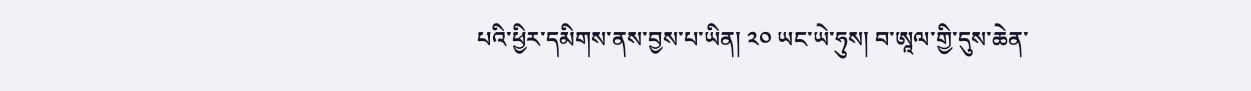པའི་ཕྱིར་དམིགས་ནས་བྱས་པ་ཡིན། ༢༠ ཡང་ཡེ་ཧུས། བ་ཨཱལ་གྱི་དུས་ཆེན་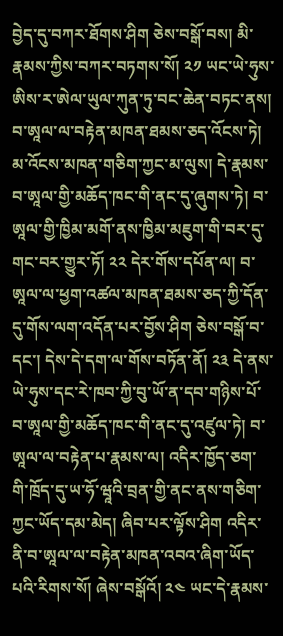བྱེད་དུ་བཀར་ཐོགས་ཤིག ཅེས་བསྒོ་བས། མི་རྣམས་ཀྱིས་བཀར་བཏགས་སོ། ༢༡ ཡང་ཡེ་ཧུས་ཨིས་ར་ཨེལ་ཡུལ་ཀུན་ཏུ་བང་ཆེན་བཏང་ནས། བ་ཨཱལ་ལ་བརྟེན་མཁན་ཐམས་ཅད་འོངས་ཏེ། མ་འོངས་མཁན་གཅིག་ཀྱང་མ་ལུས། དེ་རྣམས་བ་ཨཱལ་གྱི་མཆོད་ཁང་གི་ནང་དུ་ཞུགས་ཏེ། བ་ཨཱལ་གྱི་ཁྱིམ་མགོ་ནས་ཁྱིམ་མཇུག་གི་བར་དུ་གང་བར་གྱུར་ཏོ། ༢༢ དེར་གོས་དཔོན་ལ། བ་ཨཱལ་ལ་ཕྱག་འཚལ་མཁན་ཐམས་ཅད་ཀྱི་དོན་དུ་གོས་ལག་འདོན་པར་བྱོས་ཤིག ཅེས་བསྒོ་བ་དང་། དེས་དེ་དག་ལ་གོས་བཏོན་ནོ། ༢༣ དེ་ནས་ཡེ་ཧུས་དང་རེ་ཁབ་ཀྱི་བུ་ཡོ་ན་དབ་གཉིས་པོ་བ་ཨཱལ་གྱི་མཆོད་ཁང་གི་ནང་དུ་འཛུལ་ཏེ། བ་ཨཱལ་ལ་བརྟེན་པ་རྣམས་ལ། འདིར་ཁྱོད་ཅག་གི་ཁྲོད་དུ་ཡ་ཧོ་ཝཱའི་བྲན་གྱི་ནང་ནས་གཅིག་ཀྱང་ཡོད་དམ་མེད། ཞིབ་པར་ལྟོས་ཤིག འདིར་ནི་བ་ཨཱལ་ལ་བརྟེན་མཁན་འབའ་ཞིག་ཡོད་པའི་རིགས་སོ། ཞེས་བསྒོའོ། ༢༤ ཡང་དེ་རྣམས་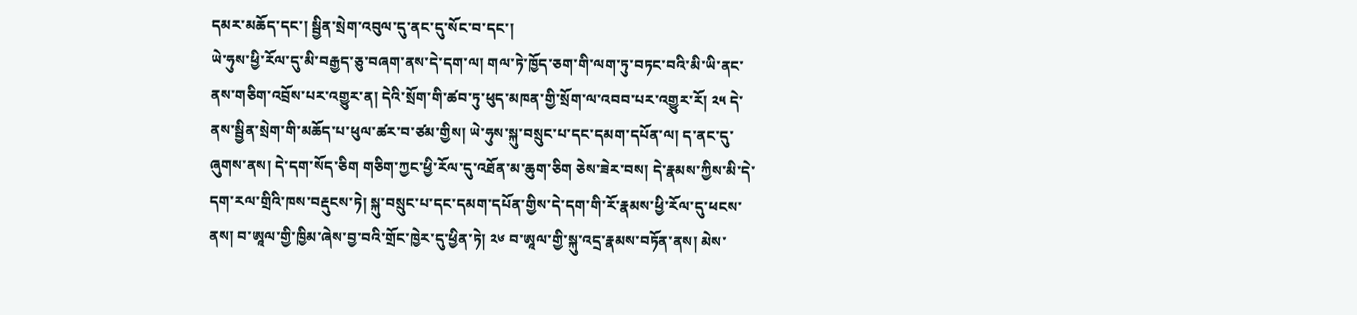དམར་མཆོད་དང་། སྦྱིན་སྲེག་འབུལ་དུ་ནང་དུ་སོང་བ་དང་།
ཡེ་ཧུས་ཕྱི་རོལ་དུ་མི་བརྒྱད་ཅུ་བཞག་ནས་དེ་དག་ལ། གལ་ཏེ་ཁྱོད་ཅག་གི་ལག་ཏུ་བཏང་བའི་མི་ཡི་ནང་ནས་གཅིག་འབྲོས་པར་འགྱུར་ན། དེའི་སྲོག་གི་ཚབ་ཏུ་ཕུད་མཁན་གྱི་སྲོག་ལ་འབབ་པར་འགྱུར་རོ། ༢༥ དེ་ནས་སྦྱིན་སྲེག་གི་མཆོད་པ་ཕུལ་ཚར་བ་ཙམ་གྱིས། ཡེ་ཧུས་སྐུ་བསྲུང་པ་དང་དམག་དཔོན་ལ། ད་ནང་དུ་ཞུགས་ནས། དེ་དག་སོད་ཅིག གཅིག་ཀྱང་ཕྱི་རོལ་དུ་འཐོན་མ་ཆུག་ཅིག ཅེས་ཟེར་བས། དེ་རྣམས་ཀྱིས་མི་དེ་དག་རལ་གྲིའི་ཁས་བརྡུངས་ཏེ། སྐུ་བསྲུང་པ་དང་དམག་དཔོན་གྱིས་དེ་དག་གི་རོ་རྣམས་ཕྱི་རོལ་དུ་ཕངས་ནས། བ་ཨཱལ་གྱི་ཁྱིམ་ཞེས་བྱ་བའི་གྲོང་ཁྱེར་དུ་ཕྱིན་ཏེ། ༢༦ བ་ཨཱལ་གྱི་སྐུ་འདྲ་རྣམས་བཏོན་ནས། མེས་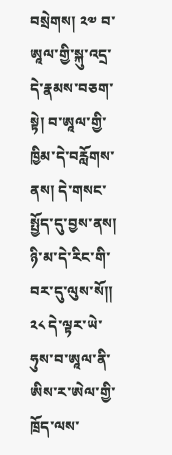བསྲེགས། ༢༧ བ་ཨཱལ་གྱི་སྐུ་འདྲ་དེ་རྣམས་བཅག་སྟེ། བ་ཨཱལ་གྱི་ཁྱིམ་དེ་བརློགས་ནས། དེ་གསང་སྤྱོད་དུ་བྱས་ནས། ཉི་མ་དེ་རིང་གི་བར་དུ་ལུས་སོ༎
༢༨ དེ་ལྟར་ཡེ་ཧུས་བ་ཨཱལ་ནི་ཨིས་ར་ཨེལ་གྱི་ཁྲོད་ལས་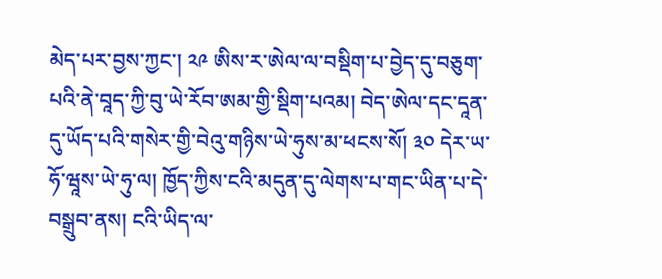མེད་པར་བྱས་ཀྱང་། ༢༩ ཨིས་ར་ཨེལ་ལ་བསྡིག་པ་བྱེད་དུ་བཅུག་པའི་ནེ་བཱད་ཀྱི་བུ་ཡེ་རོབ་ཨམ་གྱི་སྡིག་པའམ། བེད་ཨེལ་དང་དཱན་དུ་ཡོད་པའི་གསེར་གྱི་བེའུ་གཉིས་ཡེ་ཧུས་མ་ཕངས་སོ། ༣༠ དེར་ཡ་ཧོ་ཝཱས་ཡེ་ཧུ་ལ། ཁྱོད་ཀྱིས་ངའི་མདུན་དུ་ལེགས་པ་གང་ཡིན་པ་དེ་བསྒྲུབ་ནས། ངའི་ཡིད་ལ་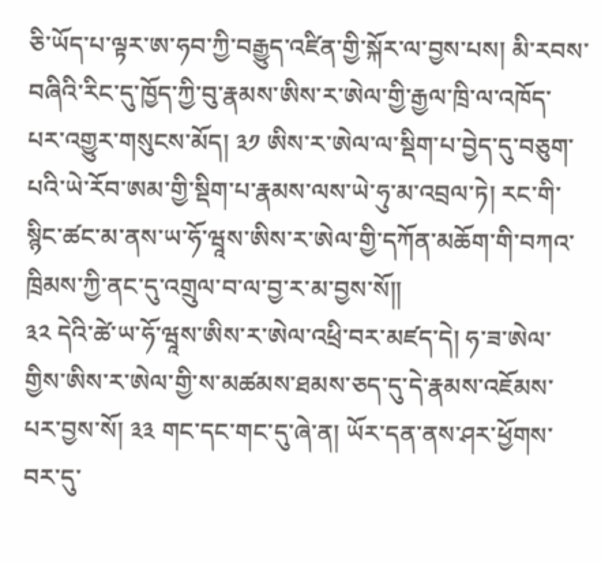ཅི་ཡོད་པ་ལྟར་ཨ་ཧབ་ཀྱི་བརྒྱུད་འཛིན་གྱི་སྐོར་ལ་བྱས་པས། མི་རབས་བཞིའི་རིང་དུ་ཁྱོད་ཀྱི་བུ་རྣམས་ཨིས་ར་ཨེལ་གྱི་རྒྱལ་ཁྲི་ལ་འཁོད་པར་འགྱུར་གསུངས་མོད། ༣༡ ཨིས་ར་ཨེལ་ལ་སྡིག་པ་བྱེད་དུ་བཅུག་པའི་ཡེ་རོབ་ཨམ་གྱི་སྡིག་པ་རྣམས་ལས་ཡེ་ཧུ་མ་འབྲལ་ཏེ། རང་གི་སྙིང་ཚང་མ་ནས་ཡ་ཧོ་ཝཱས་ཨིས་ར་ཨེལ་གྱི་དཀོན་མཆོག་གི་བཀའ་ཁྲིམས་ཀྱི་ནང་དུ་འགྲུལ་བ་ལ་བྱ་ར་མ་བྱས་སོ༎
༣༢ དེའི་ཚེ་ཡ་ཧོ་ཝཱས་ཨིས་ར་ཨེལ་འཕྲི་བར་མཛད་དེ། ཧ་ཟ་ཨེལ་གྱིས་ཨིས་ར་ཨེལ་གྱི་ས་མཚམས་ཐམས་ཅད་དུ་དེ་རྣམས་འཇོམས་པར་བྱས་སོ། ༣༣ གང་དང་གང་དུ་ཞེ་ན། ཡོར་དན་ནས་ཤར་ཕྱོགས་བར་དུ་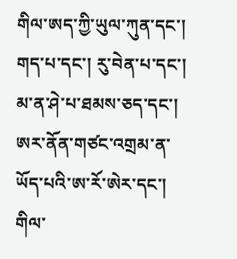གིལ་ཨད་ཀྱི་ཡུལ་ཀུན་དང་། གད་པ་དང་། རུ་བེན་པ་དང་། མ་ན་ཤེ་པ་ཐམས་ཅད་དང་། ཨར་ནོན་གཙང་འགྲམ་ན་ཡོད་པའི་ཨ་རོ་ཨེར་དང་། གིལ་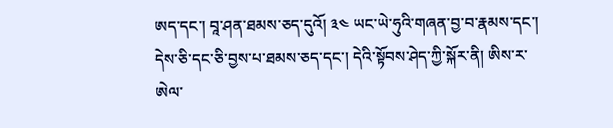ཨད་དང་། བཱ་ཤན་ཐམས་ཅད་དུའོ། ༣༤ ཡང་ཡེ་ཧུའི་གཞན་བྱ་བ་རྣམས་དང་། དེས་ཅི་དང་ཅི་བྱས་པ་ཐམས་ཅད་དང་། དེའི་སྟོབས་ཤེད་ཀྱི་སྐོར་ནི། ཨིས་ར་ཨེལ་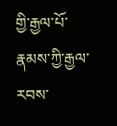གྱི་རྒྱལ་པོ་རྣམས་ཀྱི་རྒྱལ་རབས་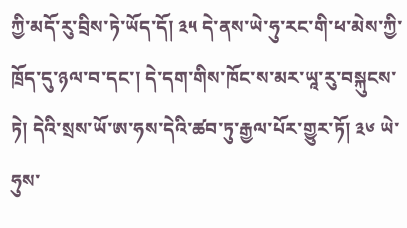ཀྱི་མདོ་རུ་བྲིས་ཏེ་ཡོད་དོ། ༣༥ དེ་ནས་ཡེ་ཧུ་རང་གི་ཕ་མེས་ཀྱི་ཁྲོད་དུ་ཉལ་བ་དང་། དེ་དག་གིས་ཁོང་ས་མར་ཡཱ་རུ་བསྐུངས་ཏེ། དེའི་སྲས་ཡོ་ཨ་ཧས་དེའི་ཚབ་ཏུ་རྒྱལ་པོར་གྱུར་ཏོ། ༣༦ ཡེ་ཧུས་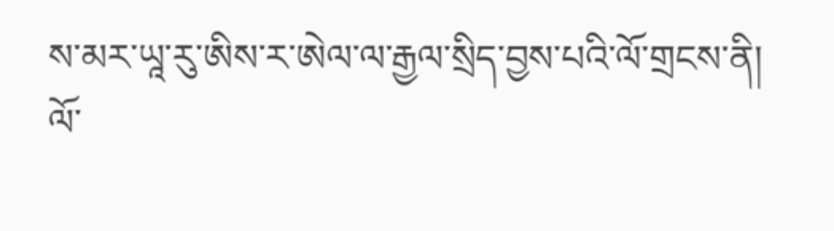ས་མར་ཡཱ་རུ་ཨིས་ར་ཨེལ་ལ་རྒྱལ་སྲིད་བྱས་པའི་ལོ་གྲངས་ནི། ལོ་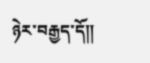ཉེར་བརྒྱད་དོ༎